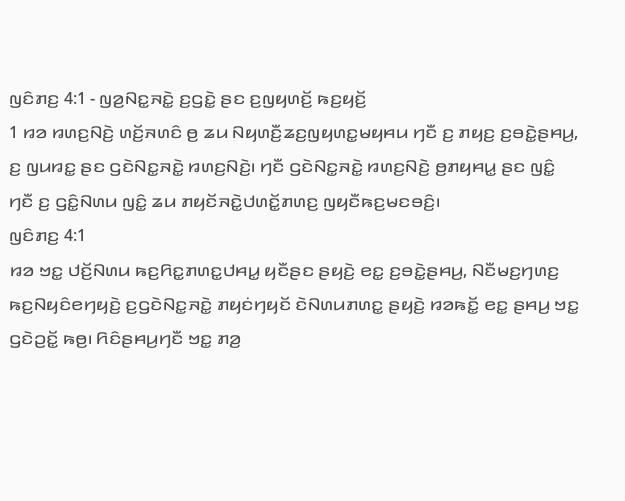ꤜꤢꤨꤊꤢ꤬ 4:1 - ꤜꤤ꤬ꤡꤢ꤭ꤏꤢꤧ꤭ ꤢ꤬ꤞꤢꤧ꤭ ꤔꤢ ꤢ꤬ꤜꤟꤛꤢꤩ꤬ ꤒꤢ꤬ꤟꤢꤩ꤬
1 ꤙꤤ ꤙꤛꤢ꤬ꤡꤢꤧ꤬ ꤛꤢꤩ꤬ꤏꤛꤢꤨ ꤥ꤬ ꤘꤣ ꤡꤟꤛꤢꤪ꤬ꤘꤢ꤬ꤜꤟꤛꤢ꤭ꤗꤟꤌꤣ ꤚꤢꤪ ꤢ꤬ ꤊꤟꤢ꤬ ꤢ꤬ꤋꤢꤧ꤭ꤔꤌꤣ꤬, ꤢ꤬ ꤜꤣꤙꤢ꤭ ꤔꤢ ꤞꤢꤧꤡꤢ꤭ꤏꤢꤧ꤭ ꤙꤛꤢ꤬ꤡꤢꤧ꤬꤯ ꤚꤢꤪ ꤞꤢꤧꤡꤢ꤭ꤏꤢꤧ꤭ ꤙꤛꤢ꤬ꤡꤢꤧ꤬ ꤥ꤬ꤊꤟꤌꤣ꤭ ꤔꤢ ꤜꤢꤨ꤭ ꤚꤢꤪ ꤢ꤬ ꤞꤢꤨ꤭ꤡꤛꤣ ꤜꤢꤨ꤭ ꤘꤣ ꤊꤟꤢꤩꤏꤢꤧ꤭ꤓꤛꤢꤩ꤭ꤊꤛꤢ꤬ ꤜꤟꤢꤪꤒꤢ꤬ꤗꤢꤋꤢꤨ꤬꤯
ꤜꤢꤨꤊꤢ꤬ 4:1
ꤙꤤ ꤠꤢ꤭ ꤓꤢꤩ꤬ꤡꤛꤣ ꤒꤢ꤬ꤖꤢ꤭ꤊꤛꤢ꤭ꤓꤌꤣ꤭ ꤟꤢꤪꤔꤢ ꤔꤟꤢꤧ꤬ ꤕꤢ꤭ ꤢ꤬ꤋꤢꤧ꤭ꤔꤌꤣ꤬, ꤡꤢꤪꤗꤢ꤬ꤚꤛꤢ꤬ ꤒꤢ꤬ꤡꤟꤢꤨꤕꤚꤟꤢꤧ꤬ ꤢ꤬ꤞꤢꤧꤡꤢ꤭ꤏꤢꤧ꤭ ꤊꤟꤢꤦꤚꤟꤢꤩ ꤢꤧꤡꤛꤣꤊꤛꤢ꤭ ꤔꤟꤢꤧ꤬ ꤙꤤꤒꤢꤩ꤭ ꤕꤢ꤭ ꤔꤌꤣ꤬ ꤠꤢ꤭ ꤞꤢꤧꤑꤢꤩ꤭ ꤒꤥ꤬꤯ ꤖꤢꤨꤔꤌꤣ꤬ꤚꤢꤪ ꤠꤢ꤭ ꤊꤤ꤬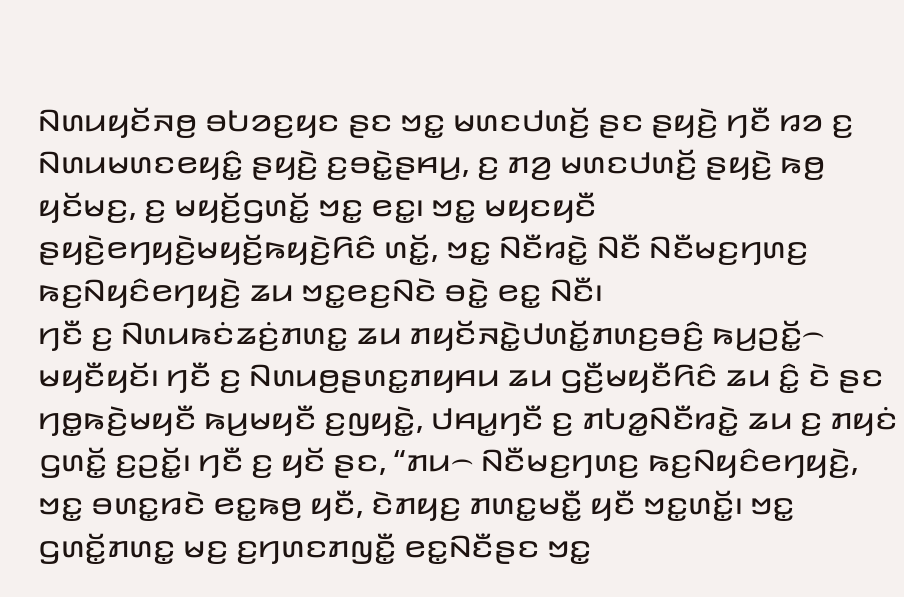ꤡꤛꤣꤟꤢꤩꤏꤥ꤬ ꤋꤝꤤꤢ꤬ꤟꤢ ꤔꤢ ꤠꤢ꤭ ꤗꤛꤢꤓꤛꤢꤩ꤬ ꤔꤢ ꤔꤟꤢꤧ꤬ ꤚꤢꤪ ꤙꤤ ꤢ꤬ ꤡꤛꤣꤗꤛꤢꤕꤟꤢꤨ꤭ ꤔꤟꤢꤧ꤬ ꤢ꤬ꤋꤢꤧ꤭ꤔꤌꤣ꤬, ꤢ꤬ ꤊꤤ꤬ ꤗꤛꤢꤓꤛꤢꤩ꤬ ꤔꤟꤢꤧ꤬ ꤒꤥ꤬ ꤟꤢꤩꤗꤢ꤬, ꤢ꤬ ꤗꤟꤢꤩ꤬ꤞꤛꤢꤩ꤭ ꤠꤢ꤭ ꤕꤢ꤭꤯ ꤠꤢ꤭ ꤗꤟꤢꤟꤢꤪ ꤔꤟꤢꤧ꤬ꤕꤚꤟꤢꤧ꤬ꤗꤟꤢꤩ꤬ꤒꤟꤢꤧ꤬ꤖꤢꤨ ꤛꤢꤩ꤭, ꤠꤢ꤭ ꤡꤢꤪꤙꤢꤧ꤭ ꤡꤢꤪ ꤡꤢꤪꤗꤢ꤬ꤚꤛꤢ꤬ ꤒꤢ꤬ꤡꤟꤢꤨꤕꤚꤟꤢꤧ꤬ ꤘꤣ ꤠꤢ꤭ꤕꤢ꤬ꤡꤢꤧ ꤋꤢꤧ꤭ ꤕꤢ꤭ ꤡꤢꤪ꤯
ꤚꤢꤪ ꤢ꤬ ꤡꤛꤣꤒꤢꤦꤘꤢꤦ꤬ꤊꤛꤢ꤭ ꤘꤣ ꤊꤟꤢꤩꤏꤢꤧ꤭ꤓꤛꤢꤩ꤭ꤊꤛꤢ꤬ꤋꤢꤨ꤬ ꤒꤣ꤬ꤑꤢꤩ꤭꤮ ꤗꤟꤢꤪꤟꤢꤩ꤯ ꤚꤢꤪ ꤢ꤬ ꤡꤛꤣꤥ꤬ꤔꤛꤢ꤭ꤊꤟꤌꤣ ꤘꤣ ꤞꤢꤪ꤬ꤗꤟꤢꤪꤖꤢꤨ ꤘꤣ ꤢꤨ꤭ ꤢꤧ ꤔꤢ ꤚꤥ꤭ꤒꤢꤧ꤬ꤗꤟꤢꤪ ꤒꤣ꤬ꤗꤟꤢꤪ ꤢ꤬ꤜꤟꤢꤧ꤭, ꤓꤌꤣ꤭ꤚꤢꤪ ꤢ꤬ ꤊꤝꤤ꤭ꤡꤢꤪꤙꤢꤧ꤭ ꤘꤣ ꤢ꤬ ꤊꤟꤢꤦ ꤞꤛꤢꤩ꤭ ꤢ꤬ꤑꤢꤩ꤭꤯ ꤚꤢꤪ ꤢ꤬ ꤟꤢꤩ ꤔꤢ, “ꤊꤣ꤮ ꤡꤢꤪꤗꤢ꤬ꤚꤛꤢ꤬ ꤒꤢ꤬ꤡꤟꤢꤨꤕꤚꤟꤢꤧ꤬, ꤠꤢ꤭ ꤋꤛꤢ꤭ꤙꤢꤧ ꤕꤢ꤭ꤒꤥ꤬ ꤟꤢꤪ, ꤢꤧꤊꤟꤢ꤬ ꤊꤛꤢ꤭ꤗꤢꤪ꤭ ꤟꤢꤪ ꤠꤢ꤭ꤛꤢꤩ꤭꤯ ꤠꤢ꤭ ꤞꤛꤢꤩ꤭ꤊꤛꤢ꤭ ꤗꤢ꤬ ꤢ꤬ꤚꤛꤢꤊꤜꤢꤪ꤭ ꤕꤢ꤭ꤡꤢꤪꤔꤢ ꤠꤢ꤭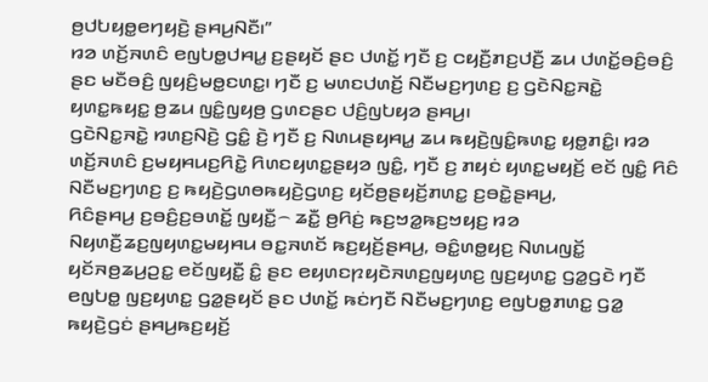ꤥ꤬ꤓꤝꤟꤥ꤭ꤕꤚꤟꤢꤧ꤬ ꤔꤌꤣ꤬ꤡꤢꤪ꤯”
ꤙꤤ ꤛꤢꤩ꤬ꤏꤛꤢꤨ ꤕꤜꤝꤥ꤭ꤓꤌꤣ꤭ ꤢ꤬ꤔꤟꤢꤩ ꤔꤢ ꤓꤛꤢꤩ꤭ ꤚꤢꤪ ꤢ꤬ ꤍꤟꤢꤪ꤬ꤊꤢ꤬ꤓꤢꤪ꤬ ꤘꤣ ꤓꤛꤢꤩ꤭ꤋꤢꤨ꤬ꤋꤢꤨ꤬ ꤔꤢ ꤗꤢꤪꤋꤢꤨ꤬ ꤜꤟꤢꤨ꤬ꤗꤥ꤭ꤢꤛꤢ꤭꤯ ꤚꤢꤪ ꤢ꤬ ꤗꤛꤢꤓꤛꤢꤩ꤬ ꤡꤢꤪꤗꤢ꤬ꤚꤛꤢ꤬ ꤢ꤬ ꤞꤢꤧꤡꤢ꤭ꤏꤢꤧ꤭ ꤟꤛꤢ꤭ꤒꤟꤢ꤭ ꤥ꤬ꤘꤣ ꤜꤢꤨ꤭ꤜꤟꤥ꤬ ꤞꤛꤢꤔꤢ ꤓꤢꤨ꤬ꤜꤝꤟꤤ ꤔꤌꤣ꤬꤯
ꤞꤢꤧꤡꤢ꤭ꤏꤢꤧ꤭ ꤙꤛꤢ꤬ꤡꤢꤧ꤬ ꤞꤢꤨ꤭ ꤢꤧ꤬ ꤚꤢꤪ ꤢ꤬ ꤡꤛꤣꤔꤟꤌꤣ꤭ ꤘꤣ ꤒꤟꤢꤧ꤬ꤜꤢꤨ꤭ꤒꤛꤢ꤭ ꤟꤥ꤭ꤊꤢꤨ꤭꤯ ꤙꤤ ꤛꤢꤩ꤬ꤏꤛꤢꤨ ꤢ꤬ꤗꤟꤌꤣꤢ꤬ꤖꤢꤧ꤭ ꤖꤛꤢꤟꤛꤢ꤭ꤔꤟꤤ ꤜꤢꤨ꤭, ꤚꤢꤪ ꤢ꤬ ꤊꤟꤢꤦ ꤟꤛꤢ꤭ꤗꤟꤢꤩ꤬ ꤕꤢꤩ ꤜꤢꤨ꤭ ꤖꤢꤨ ꤡꤢꤪꤗꤢ꤬ꤚꤛꤢ꤬ ꤢ꤬ ꤒꤟꤢꤧ꤬ꤞꤛꤥꤒꤟꤢꤧ꤬ꤞꤛꤢ꤬ ꤟꤢꤩꤥ꤬ꤔꤟꤢꤩ꤬ꤊꤛꤢ꤭ ꤢ꤬ꤋꤢꤧ꤭ꤔꤌꤣ꤬,
ꤖꤢꤨꤔꤌꤣ꤬ ꤢ꤬ꤋꤢꤨ꤬ꤢ꤬ꤋꤛꤢꤩ꤭ ꤜꤟꤢꤪ꤭꤮ ꤘꤢꤪ꤭ ꤥ꤬ꤖꤢꤦ꤬ ꤒꤢ꤬ꤠꤤ꤭ꤒꤢ꤬ꤠꤟꤢ꤬ ꤙꤤ ꤡꤟꤛꤢꤪ꤬ꤘꤢ꤬ꤜꤟꤛꤢ꤭ꤗꤟꤌꤣ ꤋꤢ꤭ꤏꤛꤢꤩ ꤒꤢ꤬ꤟꤢꤩ꤬ꤔꤌꤣ꤬, ꤋꤢꤨ꤭ꤛꤥ꤭ꤟꤢ꤬ ꤡꤛꤣꤜꤢꤩ꤭ ꤟꤢꤩꤏꤥ꤬ꤘꤣ꤬ꤑꤢ꤭ ꤕꤢꤩꤜꤟꤢꤪ꤭ ꤢꤨ꤭ ꤔꤢ ꤕꤟꤛꤢꤐꤟꤢꤧꤏꤛꤢ꤬ꤜꤟꤛꤢ꤬ ꤜꤢ꤬ꤟꤛꤢ꤭ ꤞꤤ꤭ꤞꤢꤧ ꤚꤢꤪ ꤕꤜꤝꤥ꤭ ꤜꤢ꤬ꤟꤛꤢ꤭ ꤞꤤ꤭ꤔꤟꤢꤩ ꤔꤢ ꤓꤛꤢꤩ꤭ ꤒꤢꤦꤚꤢꤪ ꤡꤢꤪꤗꤢ꤬ꤚꤛꤢ꤬ ꤕꤜꤝꤥ꤭ꤊꤛꤢ꤭ ꤞꤤ꤭ ꤒꤟꤢꤧ꤬ꤞꤢꤦ ꤔꤌꤣ꤬ꤒꤢ꤬ꤟꤢꤩ꤬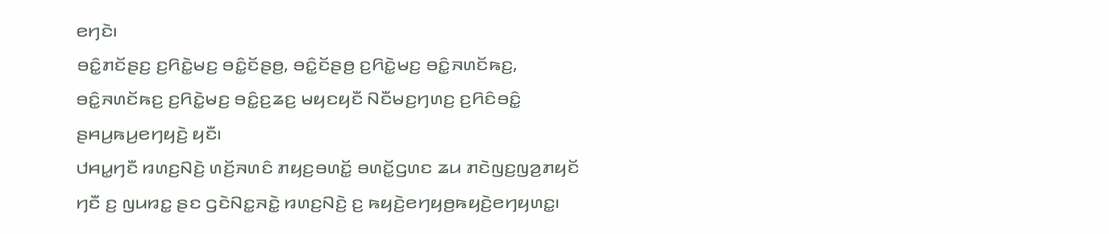ꤕꤚꤢꤧ꤯
ꤋꤢꤨ꤭ꤊꤢꤩꤔꤢ꤬ ꤢ꤬ꤖꤢꤧ꤭ꤗꤢ꤬ ꤋꤢꤨ꤭ꤢꤩꤔꤥ꤬, ꤋꤢꤨ꤭ꤢꤩꤔꤥ꤬ ꤢ꤬ꤖꤢꤧ꤭ꤗꤢ꤬ ꤋꤢꤨ꤭ꤏꤛꤢꤩꤒꤢ꤬, ꤋꤢꤨ꤭ꤏꤛꤢꤩꤒꤢ꤬ ꤢ꤬ꤖꤢꤧ꤭ꤗꤢ꤬ ꤋꤢꤨ꤭ꤢ꤬ꤘꤢ꤬ ꤗꤟꤢꤟꤢꤪ ꤡꤢꤪꤗꤢ꤬ꤚꤛꤢ꤬ ꤢ꤬ꤖꤢꤨꤋꤢꤨ꤭ ꤔꤌꤣ꤬ꤒꤣ꤬ꤕꤚꤟꤢꤧ꤬ ꤟꤢꤪ꤯
ꤓꤌꤣ꤭ꤚꤢꤪ ꤙꤛꤢ꤬ꤡꤢꤧ꤬ ꤛꤢꤩ꤬ꤏꤛꤢꤨ ꤊꤟꤢ꤬ꤋꤛꤢꤩ꤭ ꤋꤛꤢꤩ꤭ꤞꤛꤢ ꤘꤣ ꤊꤢꤧꤜꤢ꤬ꤜꤤ꤬ꤊꤟꤢꤩ ꤚꤢꤪ ꤢ꤬ ꤜꤣꤙꤢ꤭ ꤔꤢ ꤞꤢꤧꤡꤢ꤭ꤏꤢꤧ꤭ ꤙꤛꤢ꤬ꤡꤢꤧ꤬ ꤢ꤬ ꤒꤟꤢꤧ꤬ꤕꤚꤟꤥ꤬ꤒꤟꤢꤧ꤬ꤕꤚꤟꤛꤢ꤭꤯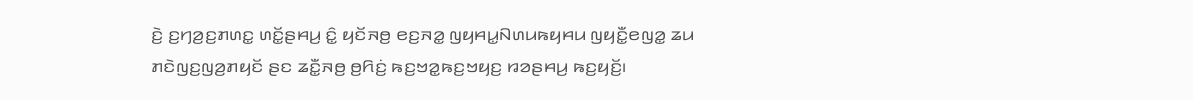ꤢꤧ꤬ ꤢ꤬ꤚꤤ꤬ꤢ꤬ꤊꤛꤢ꤭ ꤛꤢꤩ꤭ꤔꤌꤣ꤬ ꤢꤨ꤭ ꤟꤢꤩꤏꤥ꤬ ꤕꤢ꤬ꤏꤤ꤭ ꤜꤟꤌꤣ꤭ꤡꤛꤣꤒꤟꤌꤣ ꤜꤟꤢꤪ꤭ꤕꤜꤤ꤭ ꤘꤣ ꤊꤢꤧꤜꤢ꤬ꤜꤤ꤬ꤊꤟꤢꤩ ꤔꤢ ꤘꤢꤪ꤭ꤏꤥ꤬ ꤥ꤬ꤖꤢꤦ꤬ ꤒꤢ꤬ꤠꤤ꤭ꤒꤢ꤬ꤠꤟꤢ꤬ ꤙꤤꤔꤌꤣ꤬ ꤒꤢ꤬ꤟꤢꤩ꤬꤯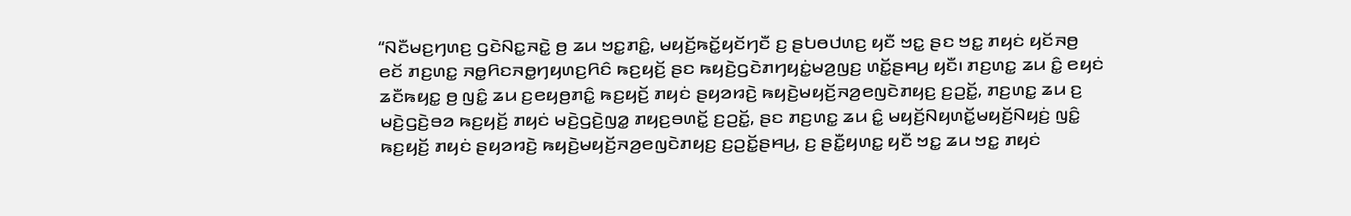“ꤡꤢꤪꤗꤢ꤬ꤚꤛꤢ꤬ ꤞꤢꤧꤡꤢ꤭ꤏꤢꤧ꤭ ꤥ꤬ ꤘꤣ ꤠꤢ꤭ꤊꤢꤨ꤭, ꤗꤟꤢꤩ꤬ꤒꤢꤩ꤭ꤟꤢꤩꤚꤢꤪ ꤢ꤬ ꤔꤝꤥꤓꤛꤢ꤬ ꤟꤢꤪ ꤠꤢ꤭ ꤔꤢ ꤠꤢ꤭ ꤊꤟꤢꤦ ꤟꤢꤩꤏꤥ꤬ ꤕꤢꤩ ꤊꤢ꤬ꤛꤢ꤭ ꤏꤥ꤭ꤖꤢꤏꤥ꤭ꤚꤟꤛꤢ꤬ꤖꤢꤨ ꤒꤢ꤬ꤟꤢꤩ꤬ ꤔꤢ ꤒꤟꤢꤧ꤬ꤞꤢꤧꤊꤚꤟꤢꤦ꤭ꤗꤤ꤬ꤜꤢ꤬ ꤛꤢꤩ꤭ꤔꤌꤣ꤬ ꤟꤢꤪ꤯ ꤊꤢ꤬ꤛꤢ꤭ ꤘꤣ ꤢꤨ꤭ ꤕꤟꤢꤦ ꤘꤢꤪꤒꤟꤢ꤭ ꤥ꤬ ꤜꤢꤨ꤭ ꤘꤣ ꤢ꤬ꤕꤟꤥ꤬ꤊꤢꤨ꤭ ꤒꤢ꤬ꤟꤢꤩ꤬ ꤊꤟꤢꤦ ꤔꤟꤤꤙꤢꤧ꤬ ꤒꤟꤢꤧ꤬ꤗꤟꤢꤩ꤬ꤏꤤ꤬ꤕꤜꤢꤧꤊꤟꤢ꤬ ꤢ꤬ꤑꤢꤩ꤭, ꤊꤢ꤬ꤛꤢ꤭ ꤘꤣ ꤢ꤬ ꤗꤢꤧ꤬ꤞꤢꤧ꤬ꤋꤤ ꤒꤢ꤬ꤟꤢꤩ꤬ ꤊꤟꤢꤦ ꤗꤢꤧ꤬ꤞꤢꤧ꤬ꤜꤤ꤭ ꤊꤟꤢ꤬ꤋꤛꤢꤩ꤭ ꤢ꤬ꤑꤢꤩ꤭, ꤔꤢ ꤊꤢ꤬ꤛꤢ꤭ ꤘꤣ ꤢꤨ꤭ ꤗꤟꤢꤩ꤬ꤡꤟꤛꤢꤩ꤭ꤗꤟꤢꤩ꤬ꤡꤟꤢꤦ꤬ ꤜꤢꤨ꤭ ꤒꤢ꤬ꤟꤢꤩ꤬ ꤊꤟꤢꤦ ꤔꤟꤤꤙꤢꤧ꤬ ꤒꤟꤢꤧ꤬ꤗꤟꤢꤩ꤬ꤏꤤ꤬ꤕꤜꤢꤧꤊꤟꤢ꤬ ꤢ꤬ꤑꤢꤩ꤭ꤔꤌꤣ꤬, ꤢ꤬ ꤔꤢꤪ꤭ꤟꤛꤢ꤭ ꤟꤢꤪ ꤠꤢ꤭ ꤘꤣ ꤠꤢ꤭ ꤊꤟꤢꤦ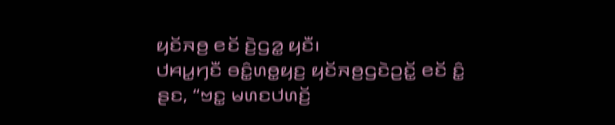ꤟꤢꤩꤏꤥ꤬ ꤕꤢꤩ ꤢꤧ꤬ꤞꤤ꤭ ꤟꤢꤪ꤯
ꤓꤌꤣ꤭ꤚꤢꤪ ꤋꤢꤨ꤭ꤛꤥ꤭ꤟꤢ꤬ ꤟꤢꤩꤏꤥ꤬ꤞꤢꤧꤑꤢꤩ꤭ ꤕꤢꤩ ꤢꤨ꤭ ꤔꤢ, “ꤠꤢ꤭ ꤗꤛꤢꤓꤛꤢꤩ꤬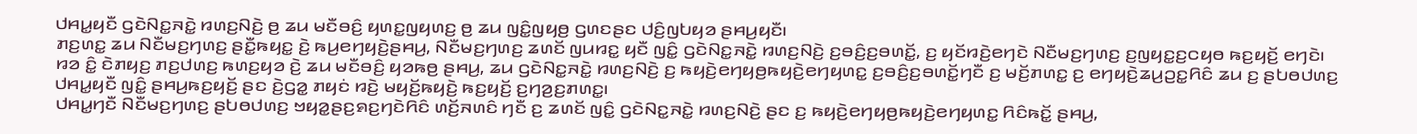ꤓꤌꤣ꤭ꤟꤢꤪ ꤞꤢꤧꤡꤢ꤭ꤏꤢꤧ꤭ ꤙꤛꤢ꤬ꤡꤢꤧ꤬ ꤥ꤬ ꤘꤣ ꤗꤢꤪꤋꤢꤨ꤬ ꤟꤛꤢ꤭ꤜꤟꤛꤢ꤬ ꤥ꤬ ꤘꤣ ꤜꤢꤨ꤭ꤜꤟꤥ꤬ ꤞꤛꤢꤔꤢ ꤓꤢꤨ꤬ꤜꤝꤟꤤ ꤔꤌꤣ꤬ꤟꤢꤪ꤯
ꤊꤢ꤬ꤛꤢ꤭ ꤘꤣ ꤡꤢꤪꤗꤢ꤬ꤚꤛꤢ꤬ ꤔꤢꤪ꤭ꤒꤟꤢ꤭ ꤢꤧ꤬ ꤒꤣ꤬ꤕꤚꤟꤢꤧ꤬ꤔꤌꤣ꤬, ꤡꤢꤪꤗꤢ꤬ꤚꤛꤢ꤬ ꤘꤛꤢꤩ ꤜꤣꤙꤢ꤭ ꤟꤢꤪ ꤜꤢꤨ꤭ ꤞꤢꤧꤡꤢ꤭ꤏꤢꤧ꤭ ꤙꤛꤢ꤬ꤡꤢꤧ꤬ ꤢ꤬ꤋꤢꤨ꤬ꤢ꤬ꤋꤛꤢꤩ꤭, ꤢ꤬ ꤟꤢꤩꤙꤢꤧ꤬ꤕꤚꤢꤧ ꤡꤢꤪꤗꤢ꤬ꤚꤛꤢ꤬ ꤢ꤬ꤜꤟꤢ꤭ꤢ꤬ꤍꤟꤥ ꤒꤢ꤬ꤟꤢꤩ꤬ ꤕꤚꤢꤧ꤯
ꤙꤤ ꤢꤨ꤭ ꤢꤧꤊꤟꤢ꤬ ꤊꤢ꤬ꤓꤛꤢ꤬ ꤒꤛꤢ꤬ꤟꤤ ꤢꤧ꤬ ꤘꤣ ꤗꤢꤪꤋꤢꤨ꤬ ꤟꤤꤒꤥ꤬ ꤔꤌꤣ꤬, ꤘꤣ ꤞꤢꤧꤡꤢ꤭ꤏꤢꤧ꤭ ꤙꤛꤢ꤬ꤡꤢꤧ꤬ ꤢ꤬ ꤒꤟꤢꤧ꤬ꤕꤚꤟꤥ꤬ꤒꤟꤢꤧ꤬ꤕꤚꤟꤛꤢ꤭ ꤢ꤬ꤋꤢꤨ꤬ꤢ꤬ꤋꤛꤢꤩ꤭ꤚꤢꤪ ꤢ꤬ ꤗꤢꤩ꤬ꤊꤛꤢ꤭ ꤢ꤬ ꤕꤚꤟꤢꤧ꤬ꤘꤣ꤬ꤑꤢ꤭ꤖꤢꤨ ꤘꤣ ꤢ꤬ ꤔꤝꤥꤓꤛꤢ꤬ ꤓꤌꤣ꤭ꤟꤢꤪ ꤜꤢꤨ꤭ ꤔꤌꤣ꤬ꤒꤢ꤬ꤟꤢꤩ꤬ ꤔꤢ ꤢꤧ꤬ꤞꤤ꤭ ꤊꤟꤢꤦ ꤙꤢꤧ꤬ ꤗꤟꤢꤩ꤬ꤒꤟꤢꤧ꤬ ꤒꤢ꤬ꤟꤢꤩ꤬ ꤢ꤬ꤚꤤ꤬ꤢ꤬ꤊꤛꤢ꤭꤯
ꤓꤌꤣ꤭ꤚꤢꤪ ꤡꤢꤪꤗꤢ꤬ꤚꤛꤢ꤬ ꤔꤝꤥꤓꤛꤢ꤬ ꤠꤟꤤ꤭ꤔꤢ꤬ꤎꤢ꤬ꤚꤢꤧꤖꤢꤨ ꤛꤢꤩ꤬ꤏꤛꤢꤨ ꤚꤢꤪ ꤢ꤬ ꤘꤛꤢꤩ ꤜꤢꤨ꤭ ꤞꤢꤧꤡꤢ꤭ꤏꤢꤧ꤭ ꤙꤛꤢ꤬ꤡꤢꤧ꤬ ꤔꤢ ꤢ꤬ ꤒꤟꤢꤧ꤬ꤕꤚꤟꤥ꤬ꤒꤟꤢꤧ꤬ꤕꤚꤟꤛꤢ꤭ ꤖꤢꤨꤒꤢꤩ꤭ ꤔꤌꤣ꤬,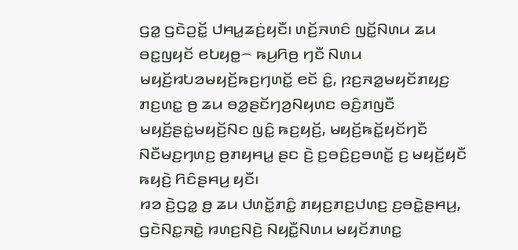ꤞꤤ꤭ ꤞꤢꤧꤑꤢꤩ꤭ ꤓꤌꤣ꤭ꤘꤢꤦ꤬ꤟꤢꤪ꤯ ꤛꤢꤩ꤬ꤏꤛꤢꤨ ꤜꤢꤩ꤭ꤡꤛꤣ ꤘꤣ ꤋꤢ꤭ꤜꤟꤢꤩ ꤕꤝꤟꤥ꤭꤮ ꤒꤣ꤬ꤖꤥ꤬ ꤚꤢꤪ ꤡꤛꤣ ꤗꤟꤢꤩ꤬ꤙꤝꤤꤗꤟꤢꤩ꤬ꤒꤢ꤬ꤚꤛꤢꤩ꤭ ꤕꤢꤩ ꤢꤨ꤭, ꤐꤢ꤬ꤏꤤ꤭ꤗꤟꤢꤩꤊꤟꤢ꤬ ꤊꤢ꤬ꤛꤢ꤭ ꤥ꤬ ꤘꤣ ꤋꤤ꤭ꤔꤢꤩꤚꤤ꤬ꤡꤟꤛꤢ ꤋꤢꤨ꤬ꤊꤜꤢꤪ ꤗꤟꤢꤩ꤬ꤔꤢꤦ꤭ꤗꤟꤢꤩ꤬ꤡꤢ ꤜꤢꤨ꤭ ꤒꤢ꤬ꤟꤢꤩ꤬, ꤗꤟꤢꤩ꤬ꤒꤢꤩ꤭ꤟꤢꤩꤚꤢꤪ ꤡꤢꤪꤗꤢ꤬ꤚꤛꤢ꤬ ꤥ꤬ꤊꤟꤌꤣ꤭ ꤔꤢ ꤢꤧ꤬ ꤢ꤬ꤋꤢꤨ꤬ꤢ꤬ꤋꤛꤢꤩ꤭ ꤢ꤬ ꤗꤟꤢꤩ꤬ꤟꤢꤪ ꤒꤟꤢꤧ꤬ ꤖꤢꤨꤔꤌꤣ꤬ ꤟꤢꤪ꤯
ꤙꤤ ꤢꤧ꤬ꤞꤤ꤭ ꤥ꤬ ꤘꤣ ꤓꤛꤢꤩ꤭ꤊꤢꤨ꤭ ꤊꤟꤢ꤬ꤊꤢ꤬ꤓꤛꤢ꤬ ꤢ꤬ꤋꤢꤧ꤭ꤔꤌꤣ꤬, ꤞꤢꤧꤡꤢ꤭ꤏꤢꤧ꤭ ꤙꤛꤢ꤬ꤡꤢꤧ꤬ ꤡꤟꤢꤪ꤭ꤡꤛꤣ ꤗꤟꤢꤩꤊꤛꤢ꤭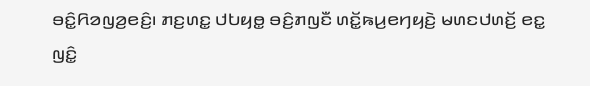ꤋꤢꤨ꤭ꤖꤤꤜꤤ꤬ꤕꤢꤨ꤬꤯ ꤊꤢ꤬ꤛꤢ꤭ ꤓꤝꤟꤥ꤭ ꤋꤢꤨ꤬ꤊꤜꤢꤪ ꤛꤢꤩ꤭ꤒꤣ꤬ꤕꤚꤟꤢꤧ꤬ ꤗꤛꤢꤓꤛꤢꤩ꤬ ꤕꤢ꤭ ꤜꤢꤨ꤭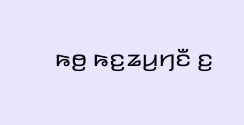ꤒꤥ꤬ ꤒꤢ꤬ꤘꤣ꤬ꤚꤢꤪ ꤢ꤬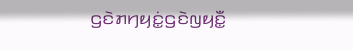ꤞꤢꤧꤊꤚꤟꤢꤦ꤭ꤞꤢꤧꤜꤟꤢꤪ꤭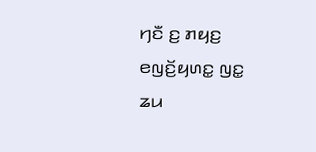ꤚꤢꤪ ꤢ꤬ ꤊꤟꤢ꤬ ꤕꤜꤢꤩ꤬ꤟꤛꤢ꤭ ꤜꤢ꤭ ꤘꤣ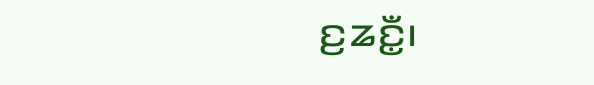ꤢ꤬ꤘꤢꤪ꤭꤯